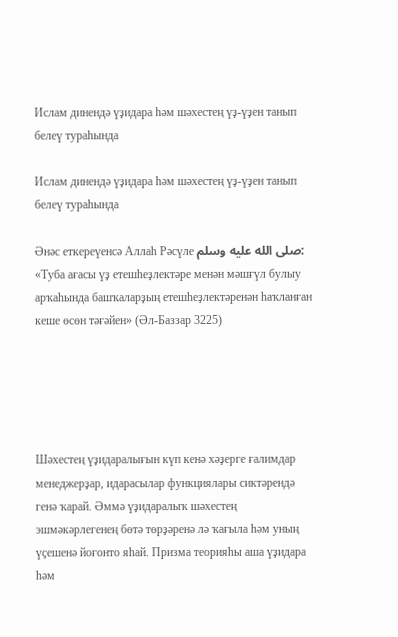Ислам динендә үҙидара һәм шәхестең үҙ-үҙен танып белеү тураһында

Ислам динендә үҙидара һәм шәхестең үҙ-үҙен танып белеү тураһында

Әнәс еткереүенсә Аллаһ Рәсүле صلى الله عليه وسلم: «Туба ағасы үҙ етешһеҙлектәре менән мәшғүл булыу арҡаһында башҡаларҙың етешһеҙлектәренән һаҡланған кеше өсөн тәғәйен» (Әл-Баззар 3225)





Шәхестең үҙидаралығын күп кенә хәҙерге ғалимдар менеджерҙар, идарасылар функциялары сиктәрендә генә ҡарай. Әммә үҙидаралыҡ шәхестең эшмәкәрлегенең бөтә төрҙәренә лә ҡағыла һәм уның үҫешенә йоғонто яһай. Призма теорияһы аша үҙидара һәм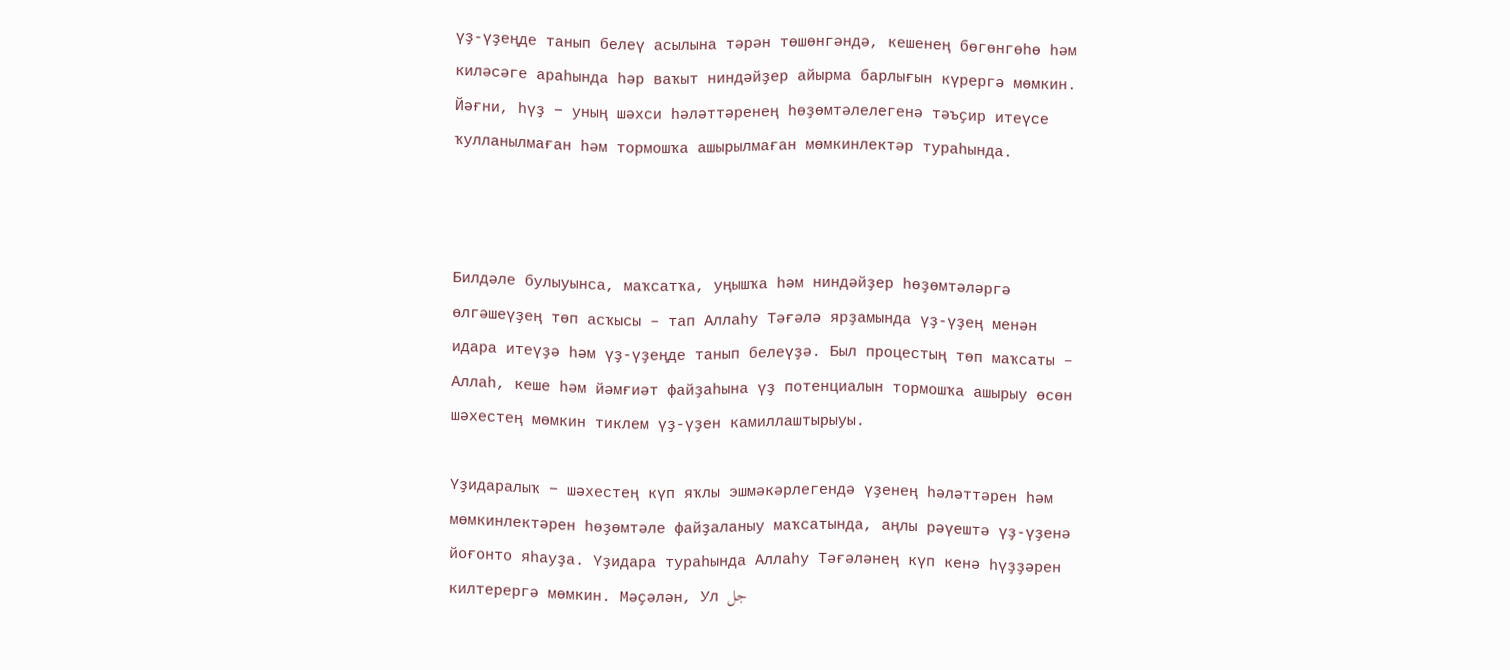үҙ-үҙеңде танып белеү асылына тәрән төшөнгәндә, кешенең бөгөнгөһө һәм киләсәге араһында һәр ваҡыт ниндәйҙер айырма барлығын күрергә мөмкин. Йәғни, һүҙ − уның шәхси һәләттәренең һөҙөмтәлелегенә тәъҫир итеүсе ҡулланылмаған һәм тормошҡа ашырылмаған мөмкинлектәр тураһында.



Билдәле булыуынса, маҡсатҡа, уңышҡа һәм ниндәйҙер һөҙөмтәләргә өлгәшеүҙең төп асҡысы – тап Аллаһу Тәғәлә ярҙамында үҙ-үҙең менән идара итеүҙә һәм үҙ-үҙеңде танып белеүҙә. Был процестың төп маҡсаты – Аллаһ, кеше һәм йәмғиәт файҙаһына үҙ потенциалын тормошҡа ашырыу өсөн шәхестең мөмкин тиклем үҙ-үҙен камиллаштырыуы.

Үҙидаралыҡ − шәхестең күп яҡлы эшмәкәрлегендә үҙенең һәләттәрен һәм мөмкинлектәрен һөҙөмтәле файҙаланыу маҡсатында, аңлы рәүештә үҙ-үҙенә йоғонто яһауҙа. Үҙидара тураһында Аллаһу Тәғәләнең күп кенә һүҙҙәрен килтерергә мөмкин. Мәҫәлән, Ул جل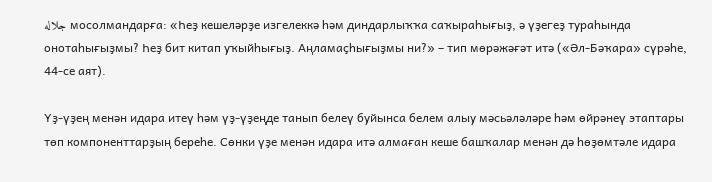جلاله мосолмандарға: «Һеҙ кешеләрҙе изгелеккә һәм диндарлыҡҡа саҡыраһығыҙ, ә үҙегеҙ тураһында онотаһығыҙмы? Һеҙ бит китап уҡыйһығыҙ. Аңламаҫһығыҙмы ни?» – тип мөрәжәғәт итә («Әл-Бәҡара» сүрәһе, 44-се аят).

Үҙ-үҙең менән идара итеү һәм үҙ-үҙеңде танып белеү буйынса белем алыу мәсьәләләре һәм өйрәнеү этаптары төп компоненттарҙың береһе. Сөнки үҙе менән идара итә алмаған кеше башҡалар менән дә һөҙөмтәле идара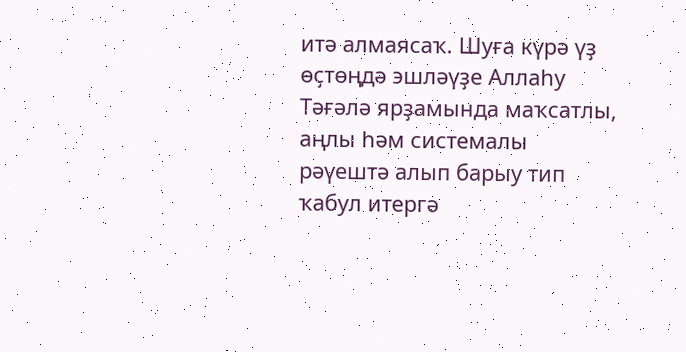итә алмаясаҡ. Шуға күрә үҙ өҫтөңдә эшләүҙе Аллаһу Тәғәлә ярҙамында маҡсатлы, аңлы һәм системалы рәүештә алып барыу тип ҡабул итергә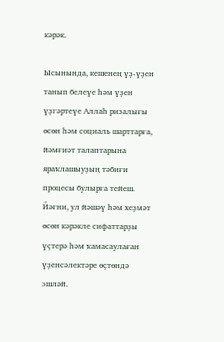кәрәк.

Ысынында, кешенең үҙ-үҙен танып белеүе һәм үҙен үҙгәртеүе Аллаһ ризалығы өсөн һәм социаль шарттарға, йәмғиәт талаптарына яраҡлашыуҙың тәбиғи процесы булырға тейеш. Йәғни, ул йәшәү һәм хеҙмәт өсөн кәрәкле сифаттарҙы үҫтерә һәм ҡамасаулаған үҙенсәлектәре өҫтөндә эшләй.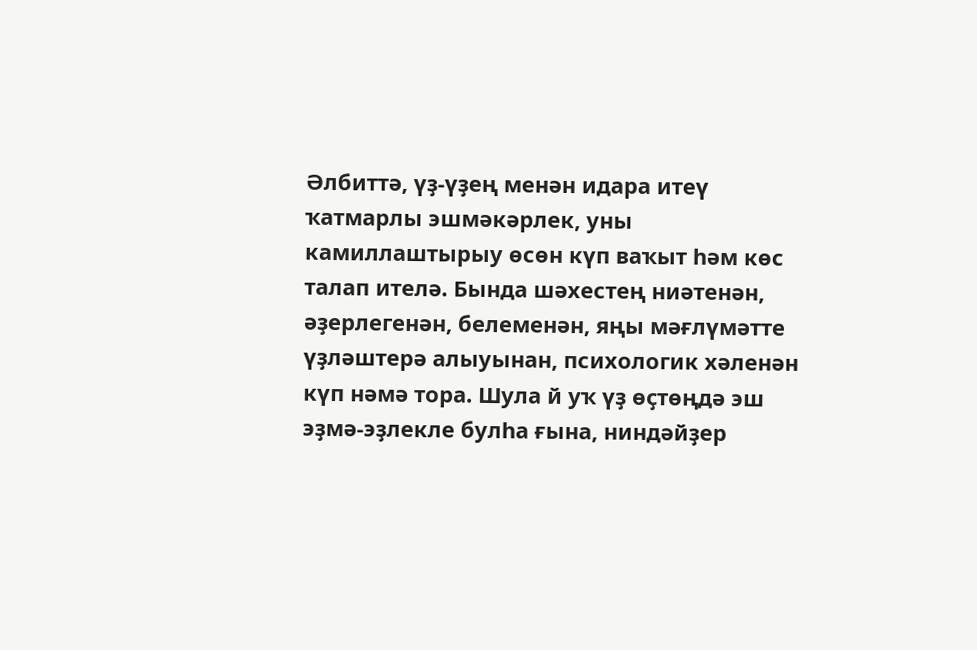Әлбиттә, үҙ-үҙең менән идара итеү ҡатмарлы эшмәкәрлек, уны камиллаштырыу өсөн күп ваҡыт һәм көс талап ителә. Бында шәхестең ниәтенән, әҙерлегенән, белеменән, яңы мәғлүмәтте үҙләштерә алыуынан, психологик хәленән күп нәмә тора. Шула й уҡ үҙ өҫтөңдә эш эҙмә-эҙлекле булһа ғына, ниндәйҙер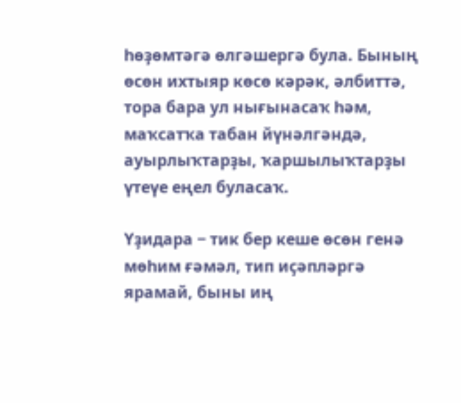һөҙөмтәгә өлгәшергә була. Бының өсөн ихтыяр көсө кәрәк, әлбиттә, тора бара ул нығынасаҡ һәм, маҡсатҡа табан йүнәлгәндә, ауырлыҡтарҙы, ҡаршылыҡтарҙы үтеүе еңел буласаҡ.

Үҙидара − тик бер кеше өсөн генә мөһим ғәмәл, тип иҫәпләргә ярамай, быны иң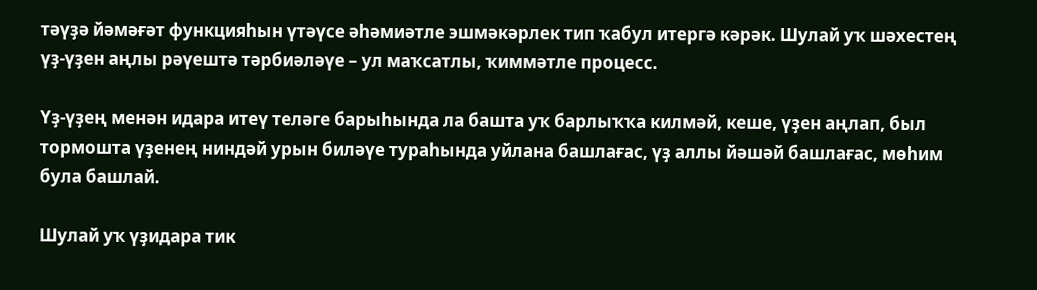тәүҙә йәмәғәт функцияһын үтәүсе әһәмиәтле эшмәкәрлек тип ҡабул итергә кәрәк. Шулай уҡ шәхестең үҙ-үҙен аңлы рәүештә тәрбиәләүе – ул маҡсатлы, ҡиммәтле процесс.

Үҙ-үҙең менән идара итеү теләге барыһында ла башта уҡ барлыҡҡа килмәй, кеше, үҙен аңлап, был тормошта үҙенең ниндәй урын биләүе тураһында уйлана башлағас, үҙ аллы йәшәй башлағас, мөһим була башлай.

Шулай уҡ үҙидара тик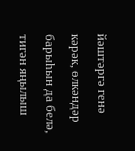йәштәргә генә кәрәк, өлкәндәр барыһын да белә, тигән яңылыш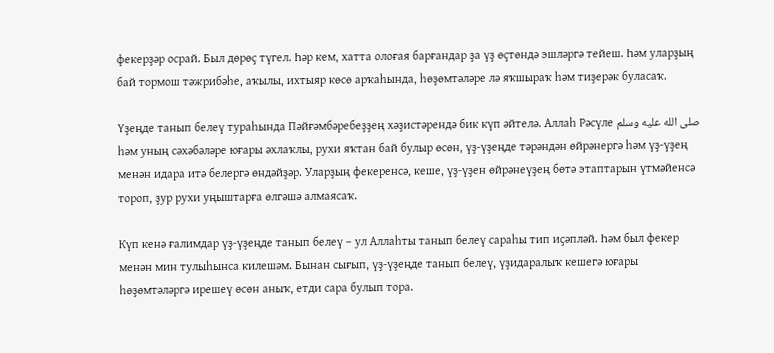фекерҙәр осрай. Был дөрөҫ түгел. Һәр кем, хатта олоғая барғандар ҙа үҙ өҫтөндә эшләргә тейеш. Һәм уларҙың бай тормош тәжрибәһе, аҡылы, ихтыяр көсө арҡаһында, һөҙөмтәләре лә яҡшыраҡ һәм тиҙерәк буласаҡ.

Үҙеңде танып белеү тураһында Пәйғәмбәребеҙҙең хәҙистәрендә бик күп әйтелә. Аллаһ Рәсүле صلى الله عليه وسلم һәм уның сәхәбәләре юғары әхлаҡлы, рухи яҡтан бай булыр өсөн, үҙ-үҙеңде тәрәндән өйрәнергә һәм үҙ-үҙең менән идара итә белергә өндәйҙәр. Уларҙың фекеренсә, кеше, үҙ-үҙен өйрәнеүҙең бөтә этаптарын үтмәйенсә тороп, ҙур рухи уңыштарға өлгәшә алмаясаҡ.

Күп кенә ғалимдар үҙ-үҙеңде танып белеү – ул Аллаһты танып белеү сараһы тип иҫәпләй. Һәм был фекер менән мин тулыһынса килешәм. Бынан сығып, үҙ-үҙеңде танып белеү, үҙидаралыҡ кешегә юғары һөҙөмтәләргә ирешеү өсөн аныҡ, етди сара булып тора.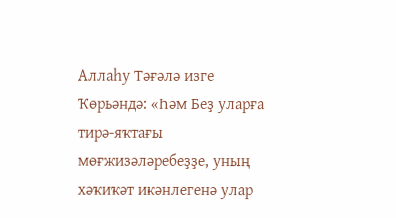Аллаһу Тәғәлә изге Ҡөрьәндә: «Һәм Беҙ уларға тирә-яҡтағы мөғжизәләребеҙҙе, уның хәҡиҡәт икәнлегенә улар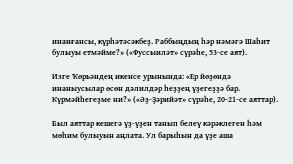инанғансы, күрһәтәсәкбеҙ. Раббыңдың һәр нәмәгә Шаһит булыуы етмәйме?» («Фуссыиләт» сүрәһе, 53-се аят).

Изге Ҡөрьәндең икенсе урынында: «Ер йөҙөндә инаныусылар өсөн дәлилдәр һеҙҙең үҙегеҙҙә бар. Күрмәйһегеҙме ни?» («Әҙ-Ҙәрийәт» сүрәһе, 20-21-се аяттар).

Был аяттар кешегә үҙ-үҙен танып белеү кәрәклеген һәм мөһим булыуын аңлата. Ул барыһын да үҙе аша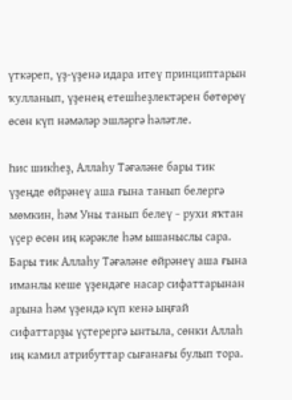үткәреп, үҙ-үҙенә идара итеү принциптарын ҡулланып, үҙенең етешһеҙлектәрен бөтөрөү өсөн күп нәмәләр эшләргә һәләтле.

Һис шикһеҙ, Аллаһу Тәғәләне бары тик үҙеңде өйрәнеү аша ғына танып белергә мөмкин, һәм Уны танып белеү − рухи яҡтан үҫер өсөн иң кәрәкле һәм ышаныслы сара. Бары тик Аллаһу Тәғәләне өйрәнеү аша ғына иманлы кеше үҙендәге насар сифаттарынан арына һәм үҙендә күп кенә ыңғай сифаттарҙы үҫтерергә ынтыла, сөнки Аллаһ иң камил атрибуттар сығанағы булып тора.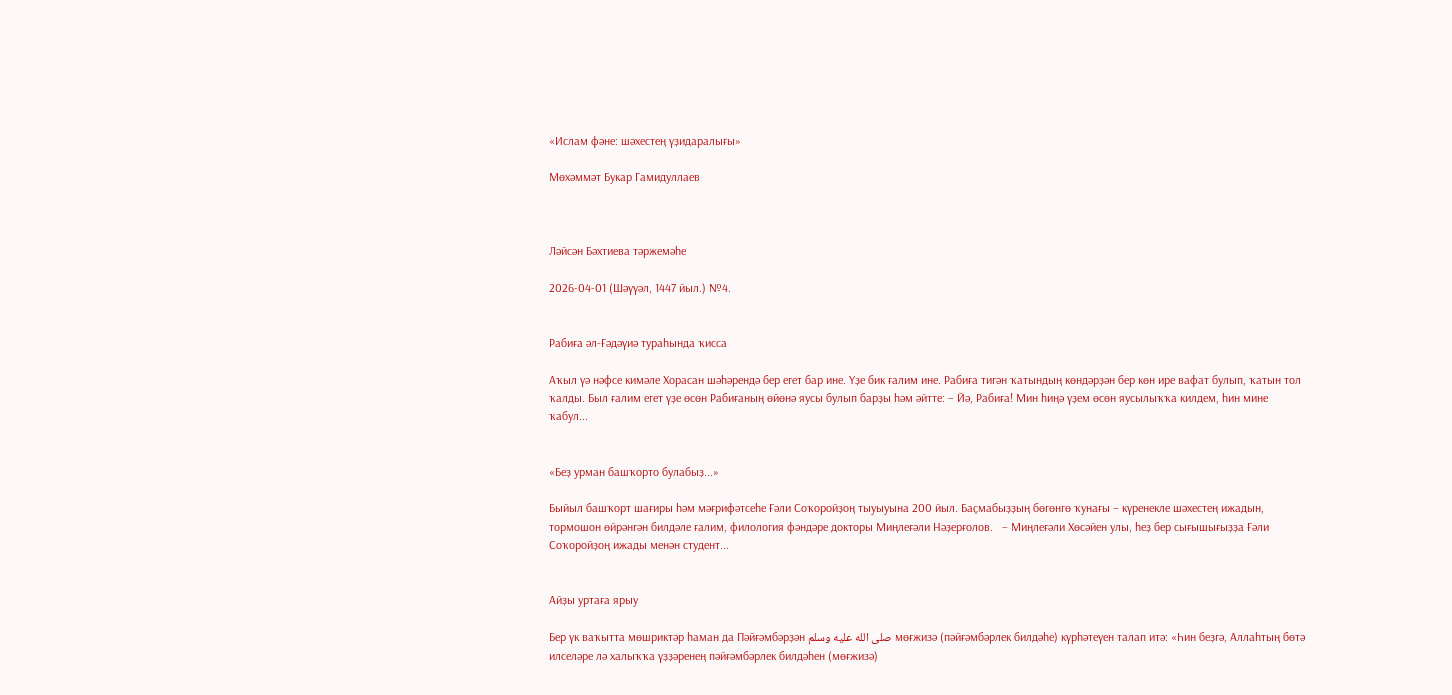«Ислам фәне: шәхестең үҙидаралығы»

Мөхәммәт Букар Гамидуллаев



Ләйсән Бәхтиева тәржемәһе

2026-04-01 (Шәүүәл, 1447 йыл.) №4.


Рабиға әл-Ғәдәүиә тураһында ҡисса

Аҡыл үә нәфсе кимәле Хорасан шәһәрендә бер егет бар ине. Үҙе бик ғалим ине. Рабиға тигән ҡатындың көндәрҙән бер көн ире вафат булып, ҡатын тол ҡалды. Был ғалим егет үҙе өсөн Рабиғаның өйөнә яусы булып барҙы һәм әйтте: – Йә, Рабиға! Мин һиңә үҙем өсөн яусылыҡҡа килдем, һин мине ҡабул...


«Беҙ урман башҡорто булабыҙ...»

Быйыл башҡорт шағиры һәм мәғрифәтсеһе Ғәли Соҡоройҙоң тыуыуына 200 йыл. Баҫмабыҙҙың бөгөнгө ҡунағы − күренекле шәхестең ижадын, тормошон өйрәнгән билдәле ғалим, филология фәндәре докторы Миңлеғәли Нәҙерғолов.   – Миңлеғәли Хөсәйен улы, һеҙ бер сығышығыҙҙа Ғәли Соҡоройҙоң ижады менән студент...


Айҙы уртаға ярыу

Бер үк ваҡытта мөшриктәр һаман да Пәйғәмбәрҙән صلى الله عليه وسلم мөғжизә (пәйғәмбәрлек билдәһе) күрһәтеүен талап итә: «Һин беҙгә, Аллаһтың бөтә илселәре лә халыҡҡа үҙҙәренең пәйғәмбәрлек билдәһен (мөғжизә)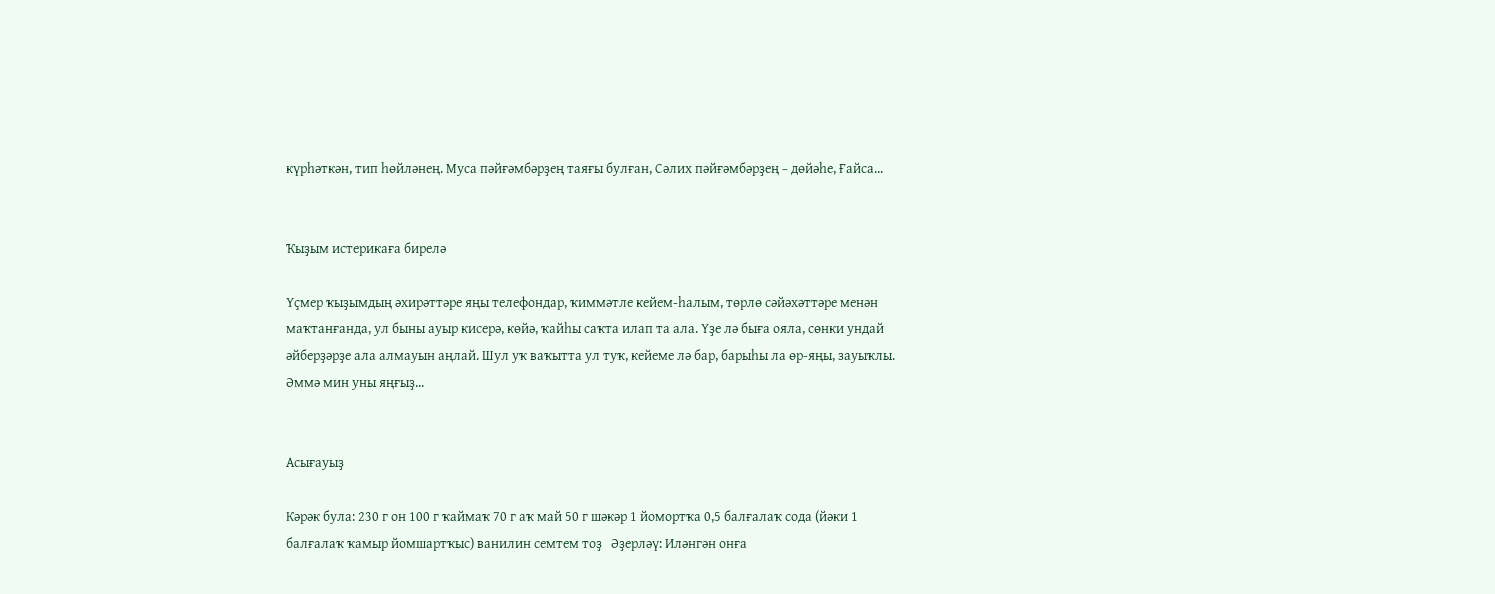күрһәткән, тип һөйләнең. Муса пәйғәмбәрҙең таяғы булған, Сәлих пәйғәмбәрҙең − дөйәһе, Ғайса...


Ҡыҙым истерикаға бирелә

Үҫмер ҡыҙымдың әхирәттәре яңы телефондар, ҡиммәтле кейем-һалым, төрлө сәйәхәттәре менән маҡтанғанда, ул быны ауыр кисерә, көйә, ҡайһы саҡта илап та ала. Үҙе лә быға ояла, сөнки ундай әйберҙәрҙе ала алмауын аңлай. Шул уҡ ваҡытта ул туҡ, кейеме лә бар, барыһы ла өр-яңы, зауыҡлы. Әммә мин уны яңғыҙ...


Асығауыҙ

Кәрәк була: 230 г он 100 г ҡаймаҡ 70 г аҡ май 50 г шәкәр 1 йомортҡа 0,5 балғалаҡ сода (йәки 1 балғалаҡ ҡамыр йомшартҡыс) ванилин семтем тоҙ   Әҙерләү: Иләнгән онға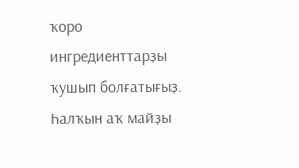ҡоро ингредиенттарҙы ҡушып болғатығыҙ. Һалҡын аҡ майҙы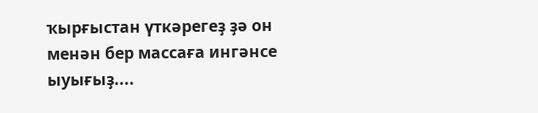ҡырғыстан үткәрегеҙ ҙә он менән бер массаға ингәнсе ыуығыҙ....